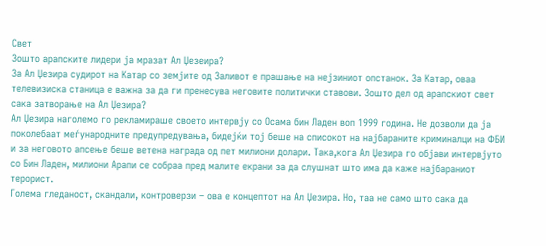Свет
Зошто арапските лидери ја мрaзат Ал Џезеира?
За Ал Џезира судирот на Катар со земјите од Заливот е прашање на нејзиниот опстанок. За Катар, оваа телевизиска станица е важна за да ги пренесува неговите политички ставови. Зошто дел од арапскиот свет сака затворање на Ал Џезира?
Ал Џезира наголемо го рекламираше своето интервју со Осама бин Ладен воп 1999 година. Не дозволи да ја поколебаат меѓународните предупредувања, бидејќи тој беше на списокот на најбараните криминалци на ФБИ и за неговото апсење беше ветена награда од пет милиони долари. Така,кога Ал Џезира го објави интервјуто со Бин Ладен, милиони Арапи се собраа пред малите екрани за да слушнат што има да каже најбараниот терорист.
Голема гледаност, скандали, контроверзи – ова е концептот на Ал Џезира. Но, таа не само што сака да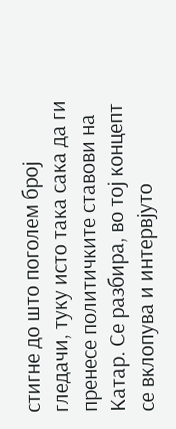стигне до што поголем број гледачи, туку исто така сака да ги пренесе политичките ставови на Катар. Се разбира, во тој концепт се вклопува и интервјуто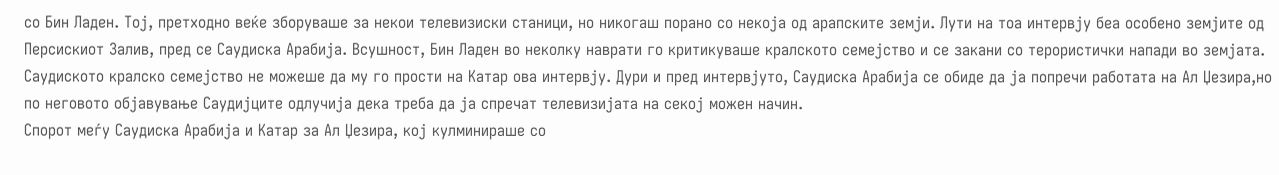со Бин Ладен. Тој, претходно веќе зборуваше за некои телевизиски станици, но никогаш порано со некоја од арапските земји. Лути на тоа интервју беа особено земјите од Персискиот Залив, пред се Саудиска Арабија. Всушност, Бин Ладен во неколку наврати го критикуваше кралското семејство и се закани со терористички напади во земјата.
Саудиското кралско семејство не можеше да му го прости на Катар ова интервју. Дури и пред интервјуто, Саудиска Арабија се обиде да ја попречи работата на Ал Џезира,но по неговото објавување Саудијците одлучија дека треба да ја спречат телевизијата на секој можен начин.
Спорот меѓу Саудиска Арабија и Катар за Ал Џезира, кој кулминираше со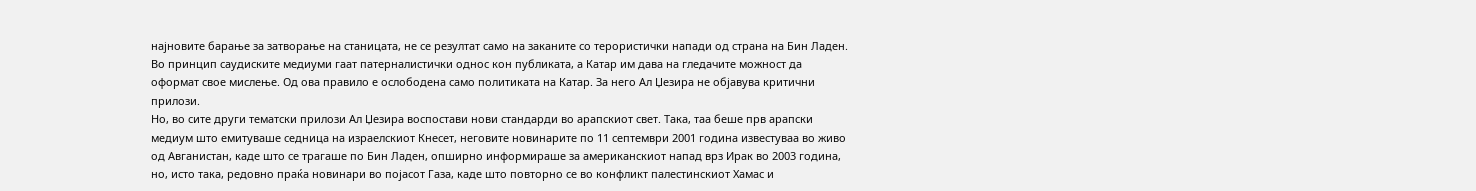најновите барање за затворање на станицата, не се резултат само на заканите со терористички напади од страна на Бин Ладен. Во принцип саудиските медиуми гаат патерналистички однос кон публиката, а Катар им дава на гледачите можност да оформат свое мислење. Од ова правило е ослободена само политиката на Катар. За него Ал Џезира не објавува критични прилози.
Но, во сите други тематски прилози Ал Џезира воспостави нови стандарди во арапскиот свет. Така, таа беше прв арапски медиум што емитуваше седница на израелскиот Кнесет, неговите новинарите по 11 септември 2001 година известуваа во живо од Авганистан, каде што се трагаше по Бин Ладен, опширно информираше за американскиот напад врз Ирак во 2003 година, но, исто така, редовно праќа новинари во појасот Газа, каде што повторно се во конфликт палестинскиот Хамас и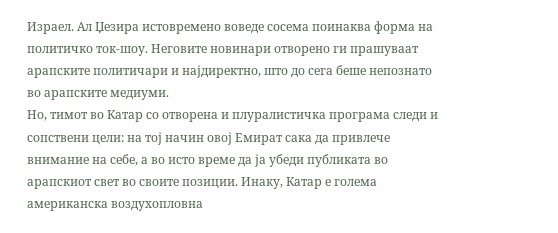Израел. Ал Џезира истовремено воведе сосема поинаква форма на политичко ток-шоу. Неговите новинари отворено ги прашуваат арапските политичари и најдиректно, што до сега беше непознато во арапските медиуми.
Но, тимот во Катар со отворена и плуралистичка програма следи и сопствени цели: на тој начин овој Емират сака да привлече внимание на себе, а во исто време да ја убеди публиката во арапскиот свет во своите позиции. Инаку, Катар е голема американска воздухопловна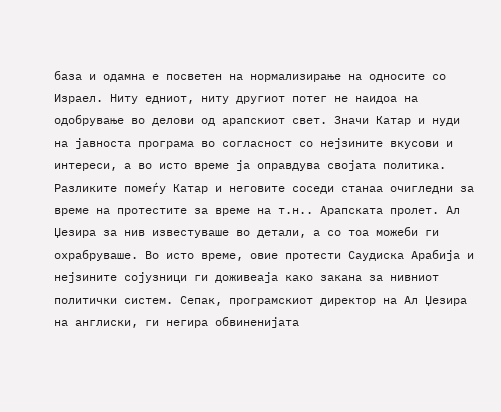база и одамна е посветен на нормализирање на односите со Израел. Ниту едниот, ниту другиот потег не наидоа на одобрување во делови од арапскиот свет. Значи Катар и нуди на јавноста програма во согласност со нејзините вкусови и интереси, а во исто време ја оправдува својата политика.
Разликите помеѓу Катар и неговите соседи станаа очигледни за време на протестите за време на т.н.. Арапската пролет. Ал Џезира за нив известуваше во детали, а со тоа можеби ги охрабруваше. Во исто време, овие протести Саудиска Арабија и нејзините сојузници ги доживеаја како закана за нивниот политички систем. Сепак, програмскиот директор на Ал Џезира на англиски, ги негира обвиненијата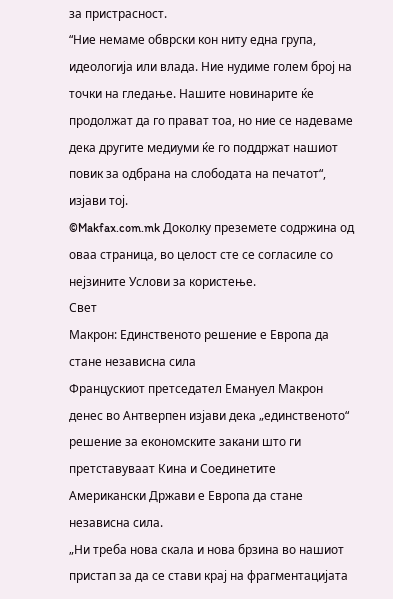за пристрасност.
“Ние немаме обврски кон ниту една група, идеологија или влада. Ние нудиме голем број на точки на гледање. Нашите новинарите ќе продолжат да го прават тоа, но ние се надеваме дека другите медиуми ќе го поддржат нашиот повик за одбрана на слободата на печатот“, изјави тој.
©Makfax.com.mk Доколку преземете содржина од оваа страница, во целост сте се согласиле со нејзините Услови за користење.
Свет
Макрон: Единственото решение е Европа да стане независна сила
Францускиот претседател Емануел Макрон денес во Антверпен изјави дека „единственото“ решение за економските закани што ги претставуваат Кина и Соединетите Американски Држави е Европа да стане независна сила.
„Ни треба нова скала и нова брзина во нашиот пристап за да се стави крај на фрагментацијата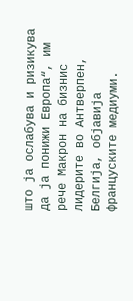што ја ослабува и ризикува да ја понижи Европа“, им рече Макрон на бизнис лидерите во Антверпен, Белгија, објавија француските медиуми.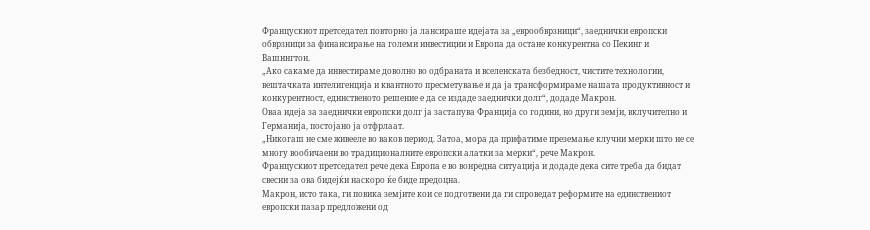Францускиот претседател повторно ја лансираше идејата за „еврообврзници“, заеднички европски обврзници за финансирање на големи инвестиции и Европа да остане конкурентна со Пекинг и Вашингтон.
„Ако сакаме да инвестираме доволно во одбраната и вселенската безбедност, чистите технологии, вештачката интелигенција и квантното пресметување и да ја трансформираме нашата продуктивност и конкурентност, единственото решение е да се издаде заеднички долг“, додаде Макрон.
Оваа идеја за заеднички европски долг ја застапува Франција со години, но други земји, вклучително и Германија, постојано ја отфрлаат.
„Никогаш не сме живееле во ваков период. Затоа, мора да прифатиме преземање клучни мерки што не се многу вообичаени во традиционалните европски алатки за мерки“, рече Макрон.
Францускиот претседател рече дека Европа е во вонредна ситуација и додаде дека сите треба да бидат свесни за ова бидејќи наскоро ќе биде предоцна.
Макрон, исто така, ги повика земјите кои се подготвени да ги спроведат реформите на единствениот европски пазар предложени од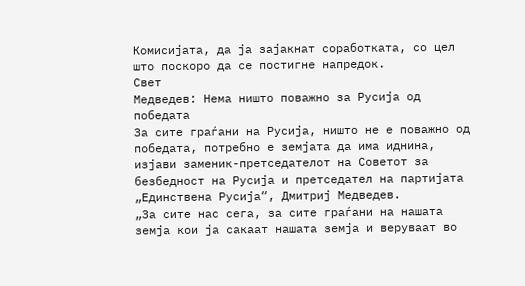Комисијата, да ја зајакнат соработката, со цел што поскоро да се постигне напредок.
Свет
Медведев: Нема ништо поважно за Русија од победата
За сите граѓани на Русија, ништо не е поважно од победата, потребно е земјата да има иднина, изјави заменик-претседателот на Советот за безбедност на Русија и претседател на партијата „Единствена Русија“, Дмитриј Медведев.
„За сите нас сега, за сите граѓани на нашата земја кои ја сакаат нашата земја и веруваат во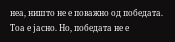неа, ништо не е поважно од победата. Тоа е јасно. Но, победата не е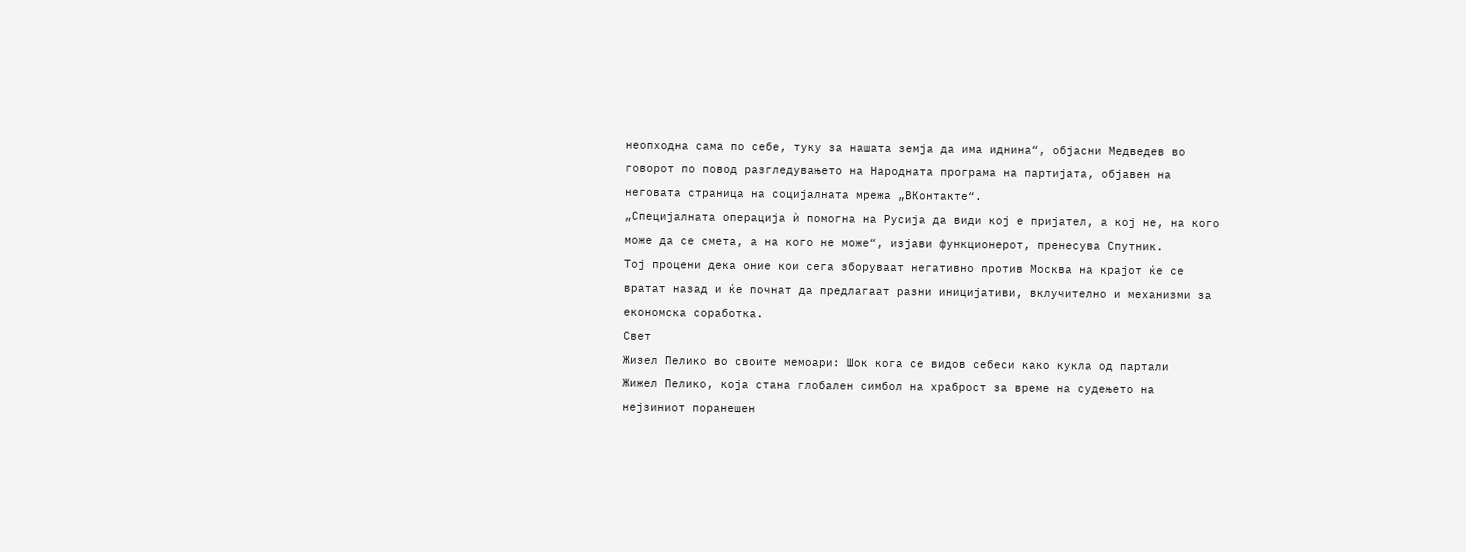неопходна сама по себе, туку за нашата земја да има иднина“, објасни Медведев во говорот по повод разгледувањето на Народната програма на партијата, објавен на неговата страница на социјалната мрежа „ВКонтакте“.
„Специјалната операција ѝ помогна на Русија да види кој е пријател, а кој не, на кого може да се смета, а на кого не може“, изјави функционерот, пренесува Спутник.
Тој процени дека оние кои сега зборуваат негативно против Москва на крајот ќе се вратат назад и ќе почнат да предлагаат разни иницијативи, вклучително и механизми за економска соработка.
Свет
Жизел Пелико во своите мемоари: Шок кога се видов себеси како кукла од партали
Жижел Пелико, која стана глобален симбол на храброст за време на судењето на нејзиниот поранешен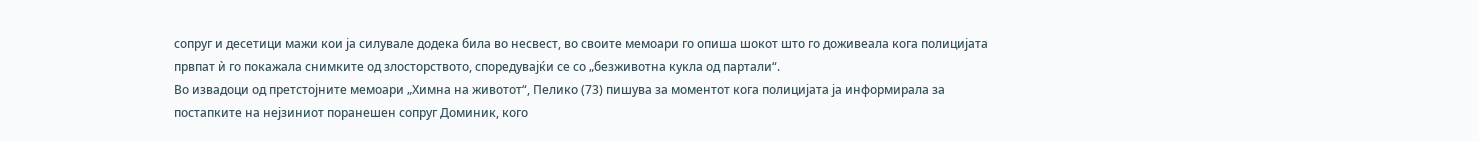сопруг и десетици мажи кои ја силувале додека била во несвест, во своите мемоари го опиша шокот што го доживеала кога полицијата првпат ѝ го покажала снимките од злосторството, споредувајќи се со „безживотна кукла од партали“.
Во извадоци од претстојните мемоари „Химна на животот“, Пелико (73) пишува за моментот кога полицијата ја информирала за постапките на нејзиниот поранешен сопруг Доминик, кого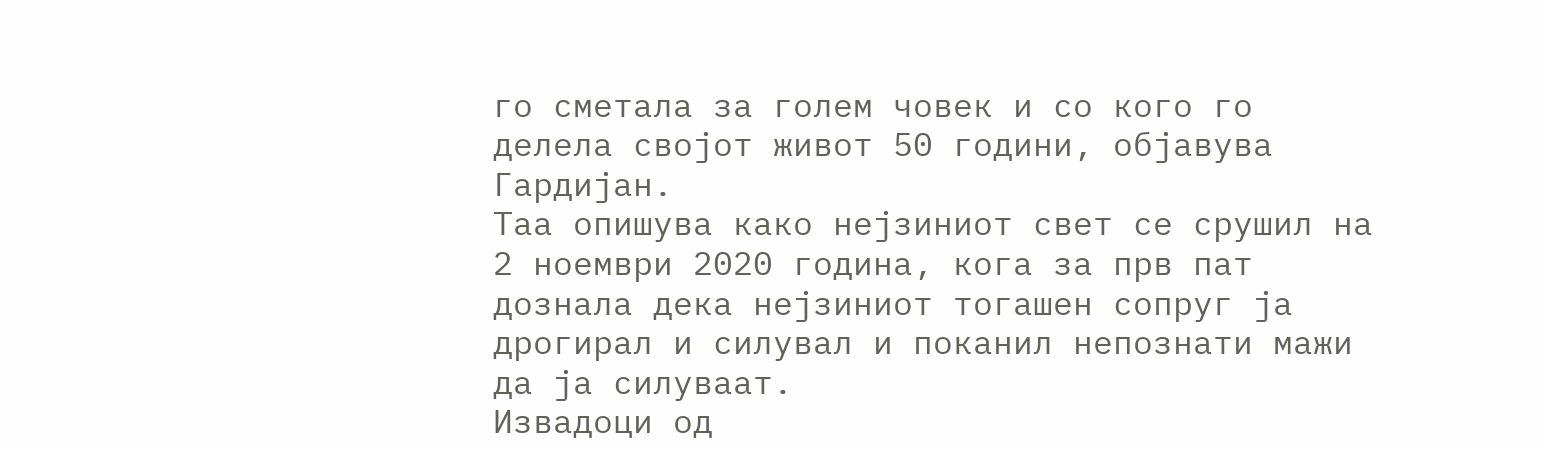го сметала за голем човек и со кого го делела својот живот 50 години, објавува Гардијан.
Таа опишува како нејзиниот свет се срушил на 2 ноември 2020 година, кога за прв пат дознала дека нејзиниот тогашен сопруг ја дрогирал и силувал и поканил непознати мажи да ја силуваат.
Извадоци од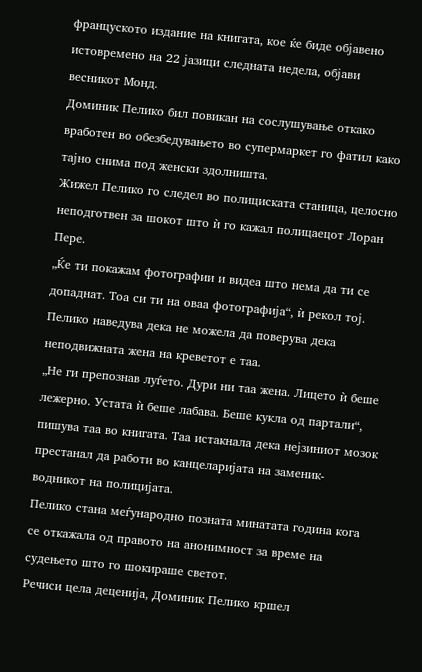француското издание на книгата, кое ќе биде објавено истовремено на 22 јазици следната недела, објави весникот Монд.
Доминик Пелико бил повикан на сослушување откако вработен во обезбедувањето во супермаркет го фатил како тајно снима под женски здолништа.
Жижел Пелико го следел во полициската станица, целосно неподготвен за шокот што ѝ го кажал полицаецот Лоран Пере.
„Ќе ти покажам фотографии и видеа што нема да ти се допаднат. Тоа си ти на оваа фотографија“, ѝ рекол тој.
Пелико наведува дека не можела да поверува дека неподвижната жена на креветот е таа.
„Не ги препознав луѓето. Дури ни таа жена. Лицето ѝ беше лежерно. Устата ѝ беше лабава. Беше кукла од партали“, пишува таа во книгата. Таа истакнала дека нејзиниот мозок престанал да работи во канцеларијата на заменик-водникот на полицијата.
Пелико стана меѓународно позната минатата година кога се откажала од правото на анонимност за време на судењето што го шокираше светот.
Речиси цела деценија, Доминик Пелико кршел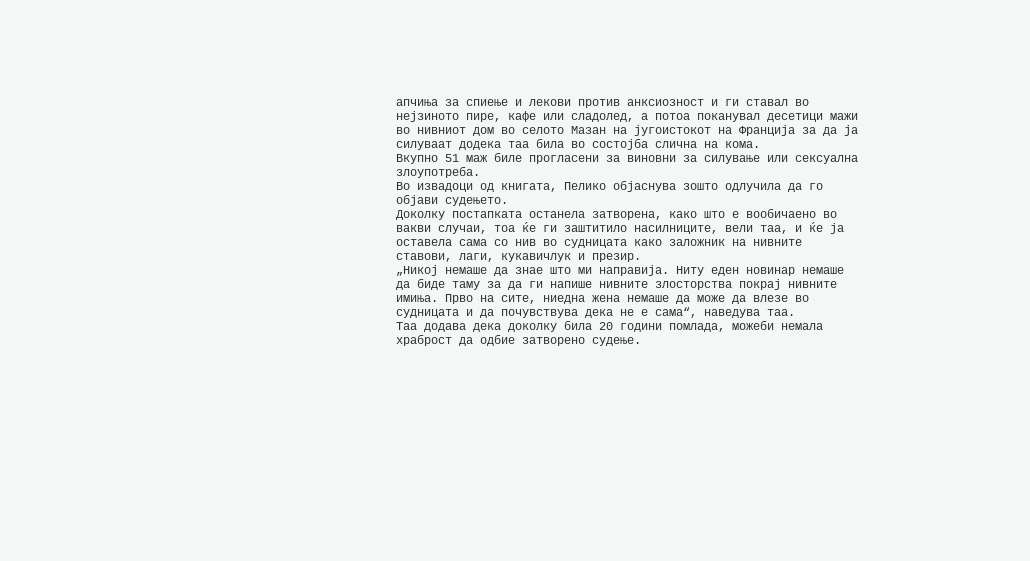апчиња за спиење и лекови против анксиозност и ги ставал во нејзиното пире, кафе или сладолед, а потоа поканувал десетици мажи во нивниот дом во селото Мазан на југоистокот на Франција за да ја силуваат додека таа била во состојба слична на кома.
Вкупно 51 маж биле прогласени за виновни за силување или сексуална злоупотреба.
Во извадоци од книгата, Пелико објаснува зошто одлучила да го објави судењето.
Доколку постапката останела затворена, како што е вообичаено во вакви случаи, тоа ќе ги заштитило насилниците, вели таа, и ќе ја оставела сама со нив во судницата како заложник на нивните ставови, лаги, кукавичлук и презир.
„Никој немаше да знае што ми направија. Ниту еден новинар немаше да биде таму за да ги напише нивните злосторства покрај нивните имиња. Прво на сите, ниедна жена немаше да може да влезе во судницата и да почувствува дека не е сама“, наведува таа.
Таа додава дека доколку била 20 години помлада, можеби немала храброст да одбие затворено судење.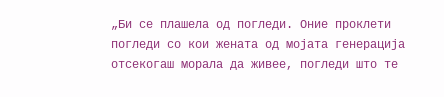„Би се плашела од погледи. Оние проклети погледи со кои жената од мојата генерација отсекогаш морала да живее, погледи што те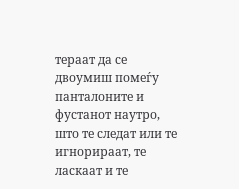тераат да се двоумиш помеѓу панталоните и фустанот наутро, што те следат или те игнорираат, те ласкаат и те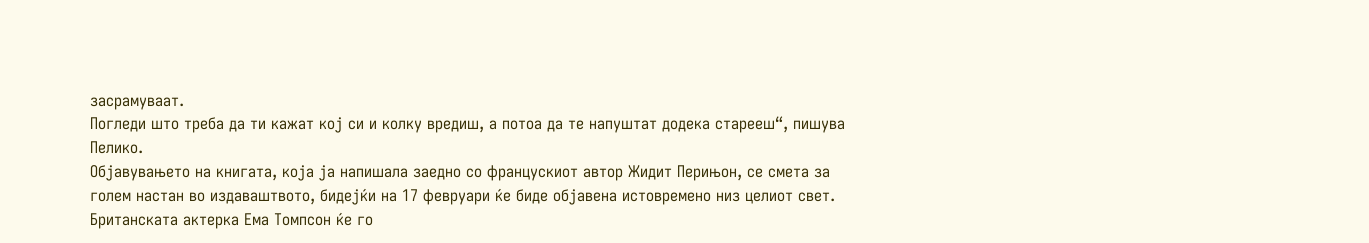засрамуваат.
Погледи што треба да ти кажат кој си и колку вредиш, а потоа да те напуштат додека старееш“, пишува Пелико.
Објавувањето на книгата, која ја напишала заедно со францускиот автор Жидит Перињон, се смета за голем настан во издаваштвото, бидејќи на 17 февруари ќе биде објавена истовремено низ целиот свет. Британската актерка Ема Томпсон ќе го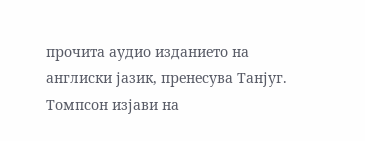прочита аудио изданието на англиски јазик, пренесува Танјуг. Томпсон изјави на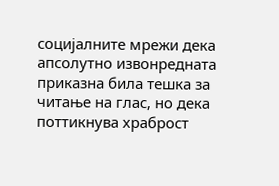социјалните мрежи дека апсолутно извонредната приказна била тешка за читање на глас, но дека поттикнува храброст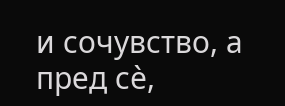и сочувство, а пред сè,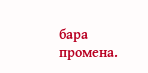бара промена.